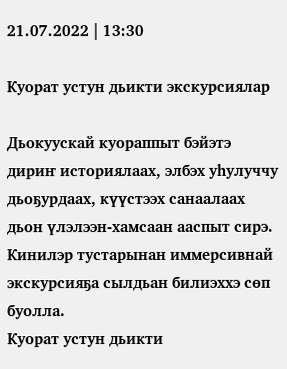21.07.2022 | 13:30

Куорат устун дьикти экскурсиялар

Дьокуускай куораппыт бэйэтэ дириҥ историялаах, элбэх уһулуччу дьоҕурдаах, күүстээх санаалаах дьон үлэлээн-хамсаан ааспыт сирэ. Кинилэр тустарынан иммерсивнай экскурсияҕа сылдьан билиэххэ сөп буолла.
Куорат устун дьикти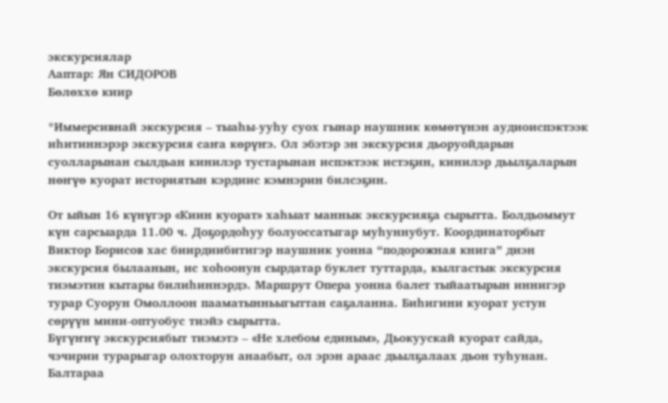экскурсиялар
Ааптар: Ян СИДОРОВ
Бөлөххө киир

*Иммерсивнай экскурсия – тыаһы-ууһу суох гынар наушник көмөтүнэн аудиоиспэктээк иһитиннэрэр экскурсия саҥа көрүҥэ. Ол эбэтэр эн экскурсия дьоруойдарын суолларынан сылдьан кинилэр тустарынан испэктээк истэҕин, кинилэр дьылҕаларын нөҥүө куорат историятын кэрдиис кэмнэрин билсэҕин.

От ыйын 16 күнүгэр «Киин куорат» хаһыат маннык экскурсияҕа сырытта. Болдьоммут күн сарсыарда 11.00 ч. Доҕордоһуу болуоссатыгар муһуннубут. Координаторбыт Виктор Борисов хас биирдиибитигэр наушник уонна “подорожная книга” диэн экскурсия былаанын, ис хоһоонун сырдатар буклет туттарда, кылгастык экскурсия тиэмэтин кытары билиһиннэрдэ. Маршрут Опера уонна балет тыйаатырын иннигэр турар Суорун Омоллоон пааматынньыгыттан саҕаланна. Биһигини куорат устун сөрүүн мини-оптуобус тиэйэ сырытта.
Бүгүҥҥү экскурсиябыт тиэмэтэ – «Не хлебом единым», Дьокуускай куорат сайда, чэчирии турарыгар олохторун анаабыт, ол эрэн араас дьылҕалаах дьон туһунан. Балтараа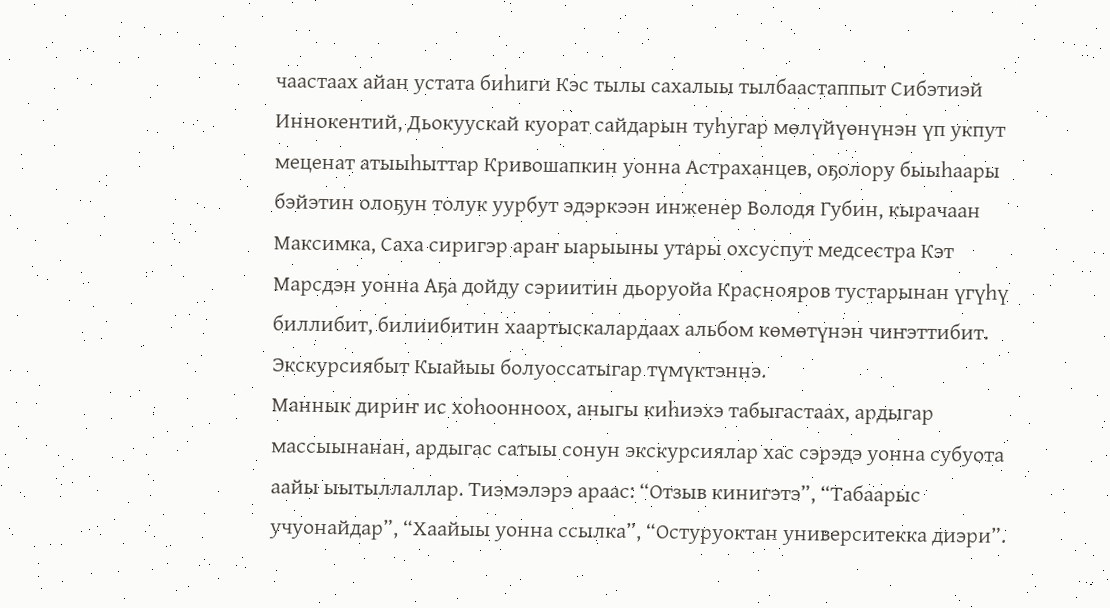чаастаах айан устата биһиги Кэс тылы сахалыы тылбаастаппыт Сибэтиэй Иннокентий, Дьокуускай куорат сайдарын туһугар мөлүйүөнүнэн үп укпут меценат атыыһыттар Кривошапкин уонна Астраханцев, оҕолору быыһаары бэйэтин олоҕун толук уурбут эдэркээн инженер Володя Губин, кырачаан Максимка, Саха сиригэр араҥ ыарыыны утары охсуспут медсестра Кэт Марсдэн уонна Аҕа дойду сэриитин дьоруойа Краснояров тустарынан үгүһү биллибит, билиибитин хаартыскалардаах альбом көмөтүнэн чиҥэттибит. Экскурсиябыт Кыайыы болуоссатыгар түмүктэннэ.
Маннык дириҥ ис хоһоонноох, аныгы киһиэхэ табыгастаах, ардыгар массыынанан, ардыгас сатыы сонун экскурсиялар хас сэрэдэ уонна субуота аайы ыытыллаллар. Тиэмэлэрэ араас: “Отзыв кинигэтэ”, “Табаарыс учуонайдар”, “Хаайыы уонна ссылка”, “Остуруоктан университекка диэри”.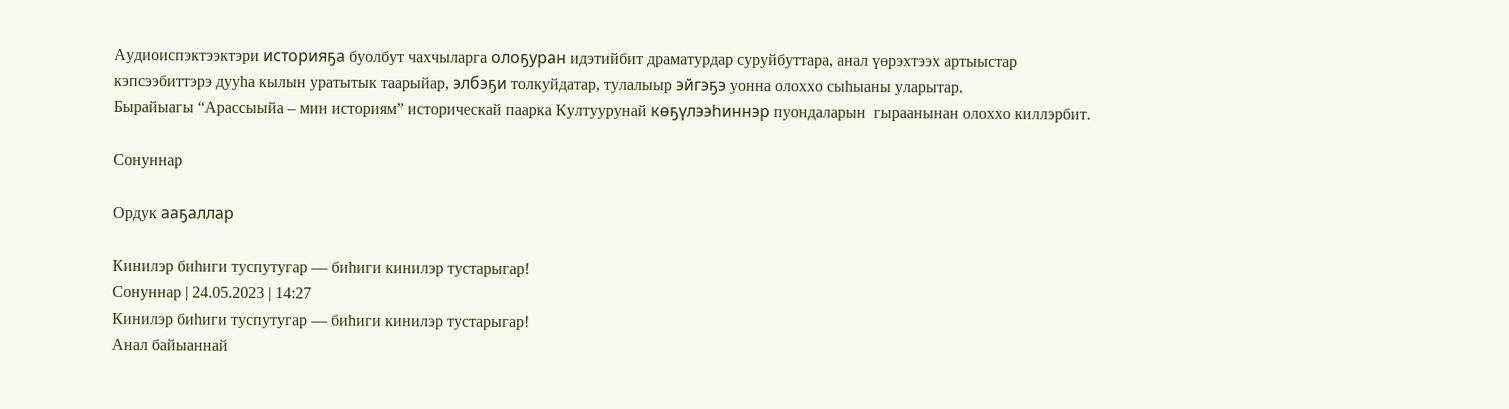Аудиоиспэктээктэри историяҕа буолбут чахчыларга олоҕуран идэтийбит драматурдар суруйбуттара, анал үөрэхтээх артыыстар кэпсээбиттэрэ дууһа кылын уратытык таарыйар, элбэҕи толкуйдатар, тулалыыр эйгэҕэ уонна олоххо сыһыаны уларытар.
Бырайыагы “Арассыыйа – мин историям” историческай паарка Култуурунай көҕүлээһиннэр пуондаларын  гыраанынан олоххо киллэрбит.

Сонуннар

Ордук ааҕаллар

Кинилэр биһиги туспутугар — биһиги кинилэр тустарыгар!
Сонуннар | 24.05.2023 | 14:27
Кинилэр биһиги туспутугар — биһиги кинилэр тустарыгар!
Анал байыаннай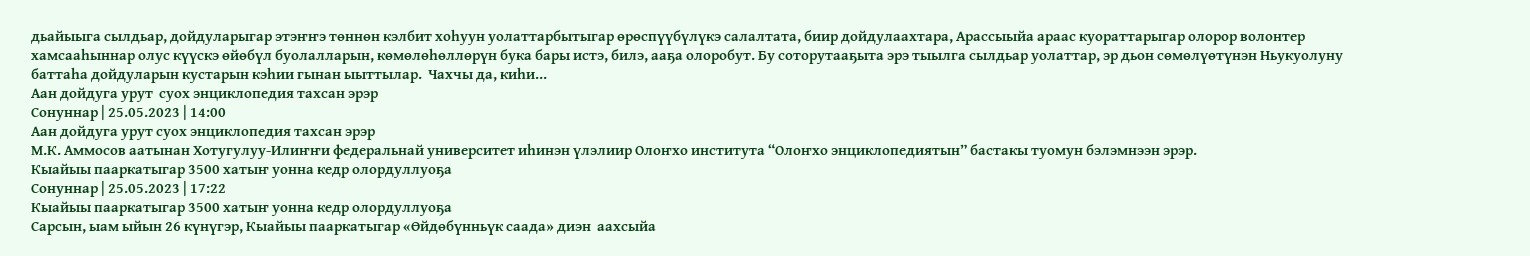дьайыыга сылдьар, дойдуларыгар этэҥҥэ төннөн кэлбит хоһуун уолаттарбытыгар өрөспүүбүлүкэ салалтата, биир дойдулаахтара, Арассыыйа араас куораттарыгар олорор волонтер хамсааһыннар олус күүскэ өйөбүл буолалларын, көмөлөһөллөрүн бука бары истэ, билэ, ааҕа олоробут. Бу соторутааҕыта эрэ тыылга сылдьар уолаттар, эр дьон сөмөлүөтүнэн Ньукуолуну баттаһа дойдуларын кустарын кэһии гынан ыыттылар.  Чахчы да, киһи...
Аан дойдуга урут  суох энциклопедия тахсан эрэр
Сонуннар | 25.05.2023 | 14:00
Аан дойдуга урут суох энциклопедия тахсан эрэр
М.К. Аммосов аатынан Хотугулуу-Илиҥҥи федеральнай университет иһинэн үлэлиир Олоҥхо института “Олоҥхо энциклопедиятын” бастакы туомун бэлэмнээн эрэр.
Кыайыы пааркатыгар 3500 хатыҥ уонна кедр олордуллуоҕа
Сонуннар | 25.05.2023 | 17:22
Кыайыы пааркатыгар 3500 хатыҥ уонна кедр олордуллуоҕа
Сарсын, ыам ыйын 26 күнүгэр, Кыайыы пааркатыгар «Өйдөбүнньүк саада» диэн  аахсыйа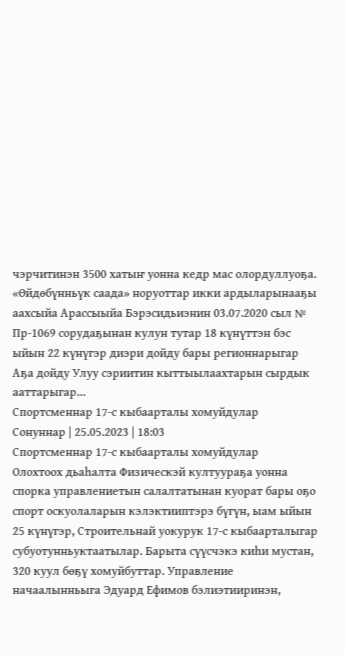чэрчитинэн 3500 хатыҥ уонна кедр мас олордуллуоҕа.  «Өйдөбүнньүк саада» норуоттар икки ардыларынааҕы аахсыйа Арассыыйа Бэрэсидьиэнин 03.07.2020 сыл № Пр-1069 сорудаҕынан кулун тутар 18 күнүттэн бэс ыйын 22 күнүгэр диэри дойду бары регионнарыгар Аҕа дойду Улуу сэриитин кыттыылаахтарын сырдык ааттарыгар...
Спортсменнар 17-с кыбаарталы хомуйдулар
Сонуннар | 25.05.2023 | 18:03
Спортсменнар 17-с кыбаарталы хомуйдулар
Олохтоох дьаһалта Физическэй култуураҕа уонна спорка управлениетын салалтатынан куорат бары оҕо спорт оскуолаларын кэлэктииптэрэ бүгүн, ыам ыйын 25 күнүгэр, Строительнай уокурук 17-с кыбаарталыгар субуотунньуктаатылар. Барыта сүүсчэкэ киһи мустан, 320 куул бөҕү хомуйбуттар. Управление начаалынньыга Эдуард Ефимов бэлиэтииринэн,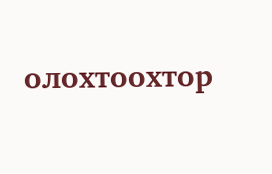олохтоохтор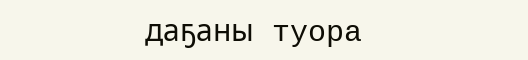даҕаны туора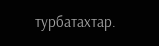турбатахтар.